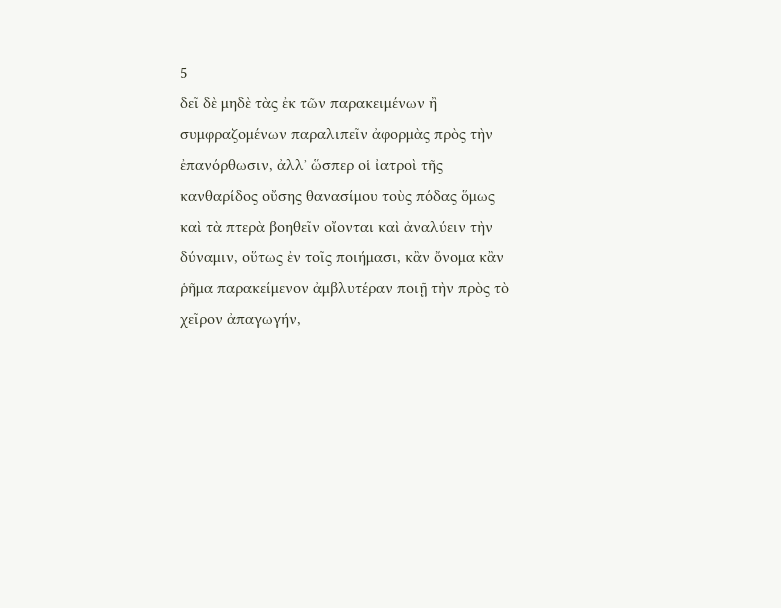5
δεῖ δὲ μηδὲ τὰς ἐκ τῶν παρακειμένων ἢ συμφραζομένων παραλιπεῖν ἀφορμὰς πρὸς τὴν ἐπανόρθωσιν, ἀλλʼ ὥσπερ οἱ ἰατροὶ τῆς κανθαρίδος οὔσης θανασίμου τοὺς πόδας ὅμως καὶ τὰ πτερὰ βοηθεῖν οἴονται καὶ ἀναλύειν τὴν δύναμιν, οὕτως ἐν τοῖς ποιήμασι, κἂν ὄνομα κἂν ῥῆμα παρακείμενον ἀμβλυτέραν ποιῇ τὴν πρὸς τὸ χεῖρον ἀπαγωγήν,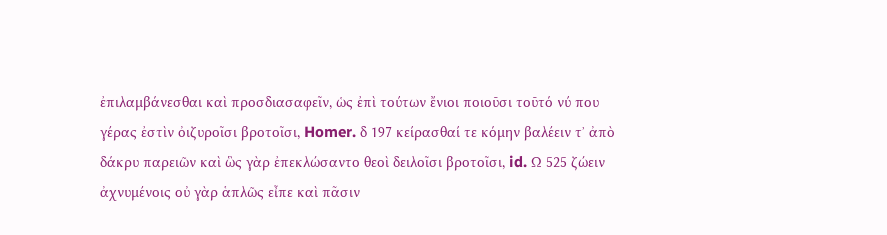ἐπιλαμβάνεσθαι καὶ προσδιασαφεῖν, ὡς ἐπὶ τούτων ἔνιοι ποιοῦσι τοῦτό νύ που γέρας ἐστὶν ὀιζυροῖσι βροτοῖσι, Homer. δ 197 κείρασθαί τε κόμην βαλέειν τʼ ἀπὸ δάκρυ παρειῶν καὶ ὣς γὰρ ἐπεκλώσαντο θεοὶ δειλοῖσι βροτοῖσι, id. Ω 525 ζώειν ἀχνυμένοις οὐ γὰρ ἁπλῶς εἶπε καὶ πᾶσιν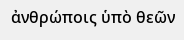ἀνθρώποις ὑπὸ θεῶν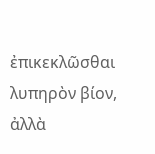ἐπικεκλῶσθαι λυπηρὸν βίον, ἀλλὰ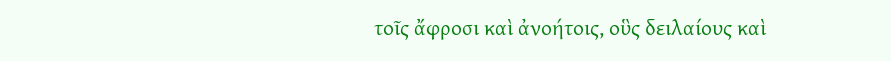τοῖς ἄφροσι καὶ ἀνοήτοις, οὓς δειλαίους καὶ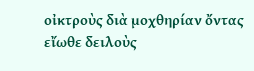οἰκτροὺς διὰ μοχθηρίαν ὄντας εἴωθε δειλοὺς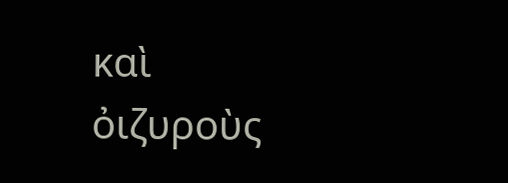καὶ ὀιζυροὺς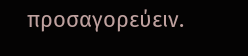προσαγορεύειν.